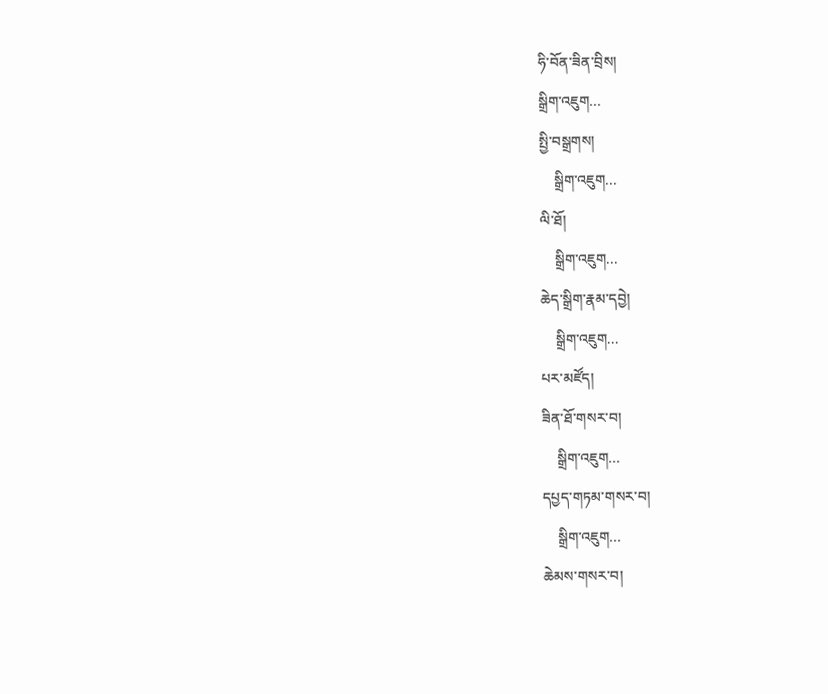ཧི་བོན་ཟིན་བྲིས།
སྒྲིག་འཇུག...
སྤྱི་བསྒྲགས།
    སྒྲིག་འཇུག...
ལི་ཐོ།
    སྒྲིག་འཇུག...
ཆེད་སྒྲིག་རྣམ་དབྱེ།
    སྒྲིག་འཇུག...
པར་མཛོད།
ཟིན་ཐོ་གསར་བ།
    སྒྲིག་འཇུག...
དཔྱད་གཏམ་གསར་བ།
    སྒྲིག་འཇུག...
ཆེམས་གསར་བ།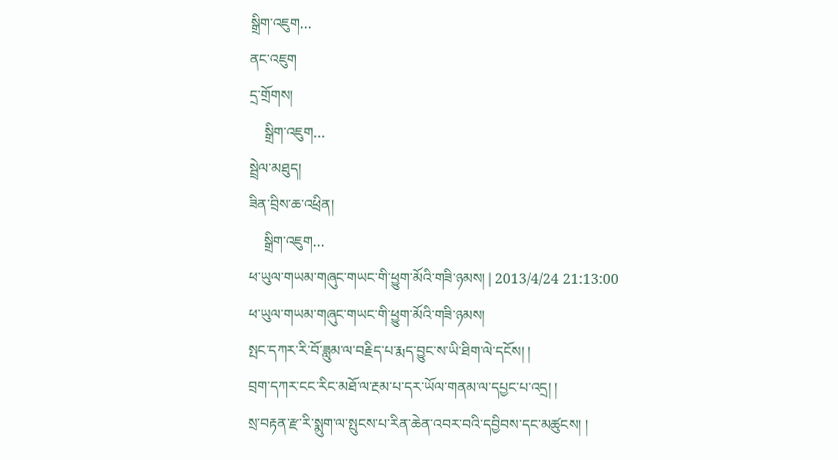སྒྲིག་འཇུག...
ནང་འཇུག
དྲ་གྲོགས།
    སྒྲིག་འཇུག...
སྦྲེལ་མཐུད།
ཟིན་བྲིས་ཆ་འཕྲིན།
    སྒྲིག་འཇུག...
ཕ་ཡུལ་གཡམ་གཞུང་གཡང་གི་ཕྱུག་མོའི་གཟི་ཉམས། | 2013/4/24 21:13:00
ཕ་ཡུལ་གཡམ་གཞུང་གཡང་གི་ཕྱུག་མོའི་གཟི་ཉམས།
སྤང་དཀར་རི་བོ་ཟླུམ་ལ་བརྗིད་པ་རྨད་བྱུང་ས་ཡི་ཐིག་ལེ་དངོས། །
བྲག་དཀར་ངང་རིང་མཐོ་ལ་རྔམ་པ་དར་ཡོལ་གནམ་ལ་དཔྱང་པ་འདྲ། །
སྲ་བརྟན་རྫ་རི་སྨུག་ལ་སྤུངས་པ་རིན་ཆེན་འབར་བའི་དབྱིབས་དང་མཚུངས། །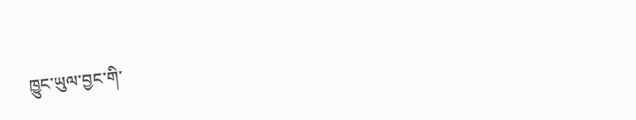ཁྱུང་ཡུལ་བྱང་གི་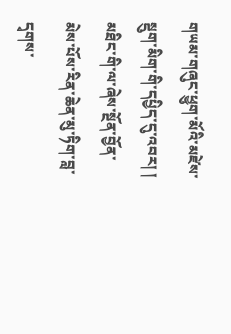གཡམ་གཞུང་ཕྱུག་མོའི་མཛེས་སྡུག་མིག་གི་དཔྱིད་དུ་འབར། །
མཐིང་གི་ལ་ཞེས་སྔོན་བྱོན་མེས་པོས་རིན་ཆེན་མུ་ཏིག་བླ་དྭགས་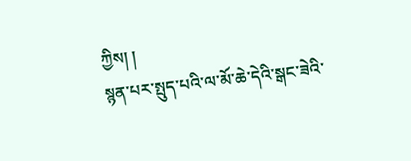ཀྱིས། །
སྙན་པར་སྤུད་པའི་ལ་མོ་ཆེ་དེའི་སྒང་ཟེའི་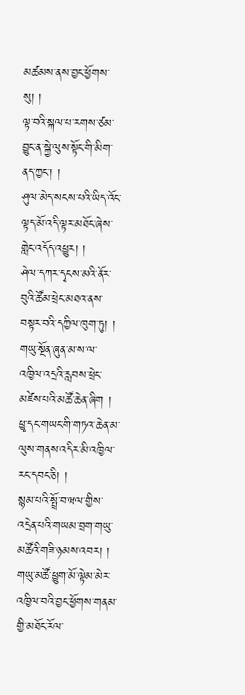མཚམས་ནས་བྱང་ཕྱོགས་སུ། །
ལྟ་བའི་སྐལ་པ་རགས་ཙམ་བྱུང་ན་སྐྱེ་ལུས་སྟོང་གི་མིག་ནད་ཀྱང་། །
ཤུལ་མེད་སངས་པའི་ཡིད་འོང་ལྟད་མོ་འདི་ལྟར་མཐོང་ཞེས་གླེང་འདོད་འཕྱུར། །
ཤེལ་དཀར་དྭངས་མའི་ནོར་བུའི་ཚོམ་ཕྲེང་མཐའ་ནས་བསྟར་བའི་དཀྱིལ་ཁུག་ཏུ། །
གཡུ་སྔོན་ཞུན་མ་ས་ལ་འཁྱིལ་འདྲའི་རླབས་ཕྲེང་མཛེས་པའི་མཚོ་ཆེན་ཞིག །
ཕྱྭ་དང་གཡང་གི་གཏའ་ཆེན་མ་ལུས་གནས་འདིར་མི་འཁྱིལ་རང་དབང་ཅི། །
སྙམ་པའི་སྤྲོ་བ་ཝལ་གྱིས་འདྲེན་པའི་གཡམ་བྲག་གཡུ་མཚོའི་གཟི་ཉམས་འབར། །
གཡུ་མཚོ་ཕྱུག་མོ་ལྟེམ་མེར་འཁྱིལ་བའི་བྱང་ཕྱོགས་གནམ་གྱི་མཐོང་རོལ་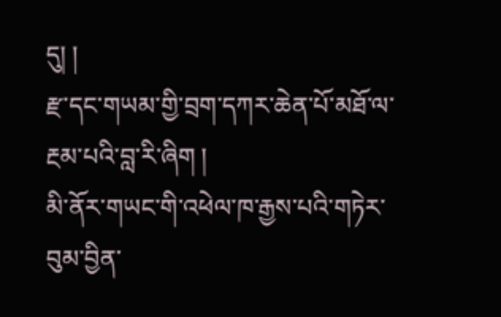དུ། །
རྫ་དང་གཡམ་གྱི་བྲག་དཀར་ཆེན་པོ་མཐོ་ལ་རྔམ་པའི་བླ་རི་ཞིག །
མི་ནོར་གཡང་གི་འཕེལ་ཁ་རྒྱས་པའི་གཏེར་བུམ་བྱིན་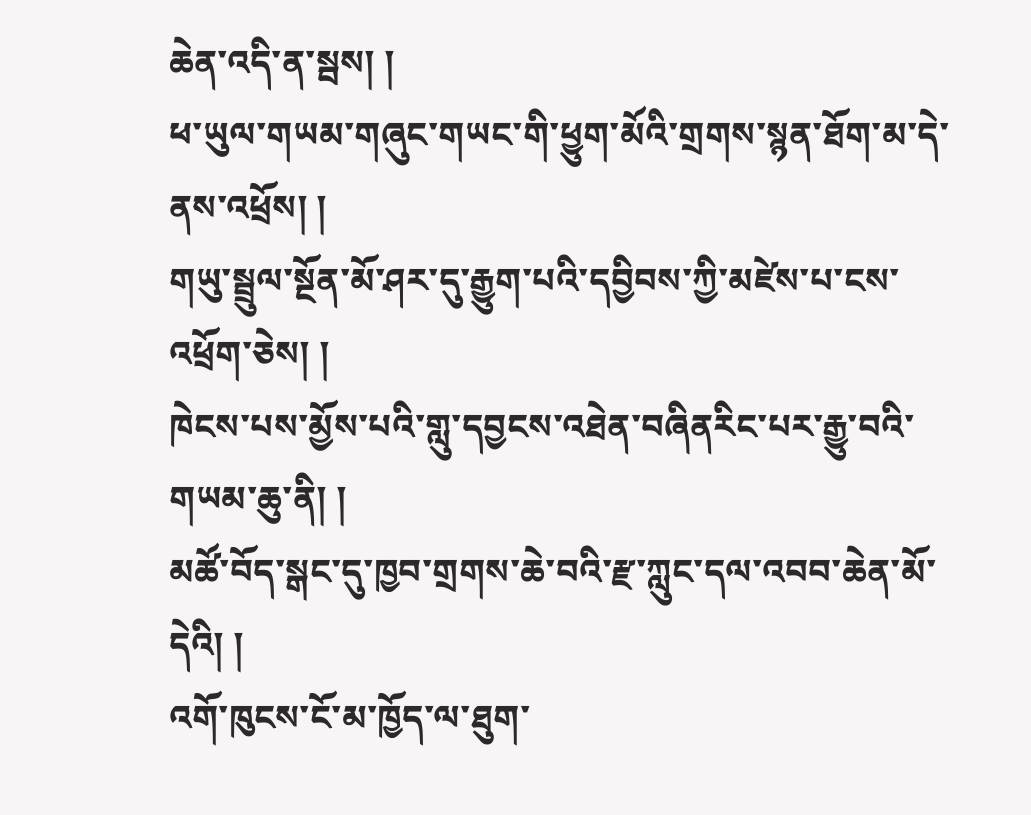ཆེན་འདི་ན་སྦས། །
ཕ་ཡུལ་གཡམ་གཞུང་གཡང་གི་ཕྱུག་མོའི་གྲགས་སྙན་ཐོག་མ་དེ་ནས་འཕྲོས། །
གཡུ་སྦྲུལ་སྔོན་མོ་ཤར་དུ་རྒྱུག་པའི་དབྱིབས་ཀྱི་མཛེས་པ་ངས་འཕྲོག་ཅེས། །
ཁེངས་པས་མྱོས་པའི་གླུ་དབྱངས་འཐེན་བཞིནརིང་པར་རྒྱུ་བའི་གཡམ་ཆུ་ནི། །
མཚོ་བོད་སྒང་དུ་ཁྱབ་གྲགས་ཆེ་བའི་རྫ་ཀླུང་དལ་འབབ་ཆེན་མོ་དེའི། །
འགོ་ཁུངས་ངོ་མ་ཁྱོད་ལ་ཐུག་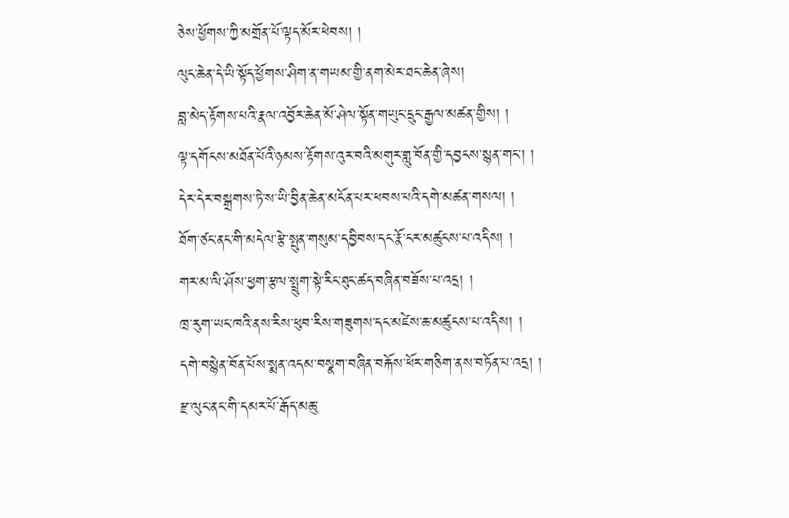ཅེས་ཕྱོགས་ཀྱི་མགྲོན་པོ་ལྟད་མོར་ཕེབས། །
ལུང་ཆེན་དེ་ཡི་སྟོད་ཕྱོགས་ཤིག་ན་གཡམ་གྱི་ནག་མེར་ཐང་ཆེན་ཞེས།
བླ་མེད་རྟོགས་པའི་རྣལ་འབྱོར་ཆེན་མོ་ཤེལ་སྟོན་གཡུང་དྲུང་རྒྱལ་མཚན་གྱིས། །
ལྟ་དགོངས་མཐོན་པོའི་ཉམས་རྟོགས་འུར་བའི་མགུར་གླུ་བོན་གྱི་དབྱངས་སྙན་གང་། །
དེར་དེར་བསྒྲགས་ཏེ་ས་ཡི་བྱིན་ཆེན་མངོན་པར་ཕབས་པའི་དགེ་མཚན་གསལ། །
ཐོག་ཙང་ནང་གི་མདེལ་རྩེ་སྤུན་གསུམ་དབྱིབས་དང་རྣོ་ངར་མཚུངས་པ་འདིས། །
གར་མ་ལི་ཤོས་ཕྱག་རྩལ་སྤྲུག་སྟེ་རིང་ཐུང་ཚད་བཞིན་བཟོས་པ་འདྲ། །
ཁྲ་རུག་ཡང་ཁའི་ནས་རིས་ཕུབ་རིས་གཟུགས་དང་མཛེས་ཆ་མཚུངས་པ་འདིས། །
དགེ་བསྙེན་བོན་པོས་སྨན་འདམ་བསྣག་བཞིན་བརྐོས་ཕོར་གཅིག་ནས་བཏོན་པ་འདྲ། །
རྫ་ལུང་ནང་གི་དམར་པོ་རྒོད་མཆུ་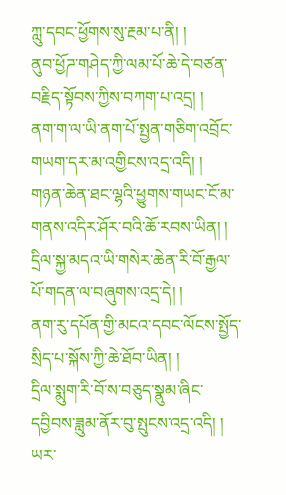ཀླུ་དབང་ཕྱོགས་སུ་རྔམ་པ་ནི། །
ནུབ་ཕྱོཌ་གཤེད་ཀྱི་ལམ་པོ་ཆེ་དེ་བཙན་བརྗིད་སྟོབས་ཀྱིས་བཀག་པ་འདྲ། །
ནག་ག་ལ་ཡི་ནག་པོ་སྤྱན་གཅིག་འབྲོང་གཡག་དར་མ་འགྱིངས་འདྲ་འདི། །
གཉན་ཆེན་ཐང་ལྷའི་ཕྱུགས་གཡང་ངོ་མ་གནས་འདིར་ཤོར་བའི་ཆོ་རབས་ཡིན། །
དྲིལ་སྐྱ་མདའ་ཡི་གསེར་ཆེན་རི་བོ་རྒྱལ་པོ་གདན་ལ་བཞུགས་འདྲ་དེ། །
ནག་རུ་དཔོན་གྱི་མངའ་དབང་ལོངས་སྤྱོད་སྲིད་པ་སྐོས་ཀྱི་ཆེ་ཐོབ་ཡིན། །
དྲིལ་སྨུག་རི་བོ་ས་བཅུད་སྣུམ་ཞིང་དབྱིབས་ཟླུམ་ནོར་བུ་སྤུངས་འདྲ་འདི། །
ཡར་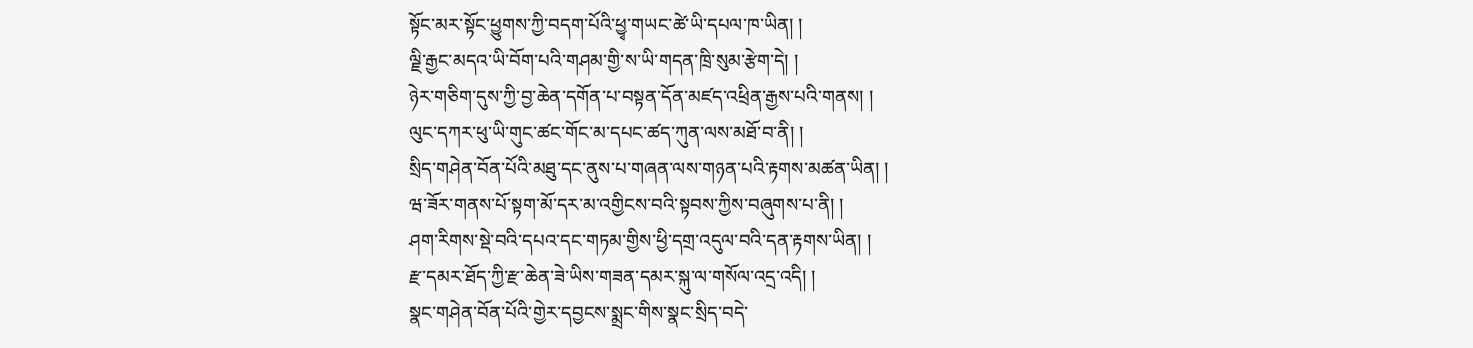སྟོང་མར་སྟོང་ཕྱུགས་ཀྱི་བདག་པོའི་ཕྱྭ་གཡང་ཚེ་ཡི་དཔལ་ཁ་ཡིན། །
ལྗི་རྒྱང་མདའ་ཡི་བོག་པའི་གཤམ་གྱི་ས་ཡི་གདན་ཁྲི་སུམ་རྩེག་དེ། །
ཉེར་གཅིག་དུས་ཀྱི་བྱ་ཆེན་དགོན་པ་བསྟན་དོན་མཛད་འཕྲིན་རྒྱས་པའི་གནས། །
ལུང་དཀར་ཕུ་ཡི་གུང་ཚང་གོང་མ་དཔང་ཚད་ཀུན་ལས་མཐོ་བ་ནི། །
སྲིད་གཤེན་བོན་པོའི་མཐུ་དང་ནུས་པ་གཞན་ལས་གཉན་པའི་རྟགས་མཚན་ཡིན། །
ཝ་ཟོར་གནས་པོ་སྟག་མོ་དར་མ་འགྱིངས་བའི་སྟབས་ཀྱིས་བཞུགས་པ་ནི། །
ཤག་རིགས་སྡེ་བའི་དཔའ་དང་གཏམ་གྱིས་ཕྱི་དགྲ་འདུལ་བའི་དན་རྟགས་ཡིན། །
རྫ་དམར་ཐོད་ཀྱི་རྫ་ཆེན་ཟེ་ཡིས་གཟན་དམར་སྐུ་ལ་གསོལ་འདྲ་འདི། །
སྣང་གཤེན་བོན་པོའི་གྱེར་དབྱངས་སྨྲང་གིས་སྣང་སྲིད་བདེ་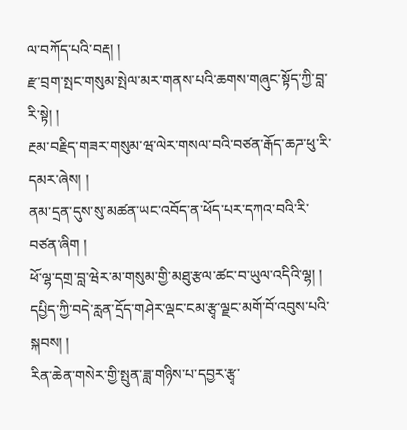ལ་བཀོད་པའི་བརྡ། །
རྫ་བྲག་སྤང་གསུམ་སྤེལ་མར་གནས་པའི་ཆགས་གཞུང་སྟོད་ཀྱི་བླ་རི་སྟེ། །
རྔམ་བརྗིད་གཟར་གསུམ་ཝ་ལེར་གསལ་བའི་བཙན་རྒོད་ཆཌ་ཕུ་རི་དམར་ཞེས། །
ནམ་དྲན་དུས་སུ་མཚན་ཡང་འབོད་ན་ཕོད་པར་དཀའ་བའི་རི་བཙན་ཞིག །
ཕོ་ལྷ་དགྲ་བླ་ཝེར་མ་གསུམ་གྱི་མཐུ་རྩལ་ཚང་བ་ཡུལ་འདིའི་ལྷ། །
དཔྱིད་ཀྱི་བདེ་རླན་དྲོད་གཤེར་ལྡང་ངམ་རྩྭ་ལྗང་མགོ་བོ་འབུས་པའི་སྐབས། །
རིན་ཆེན་གསེར་གྱི་སྤུན་ཟླ་གཉིས་པ་དབྱར་རྩྭ་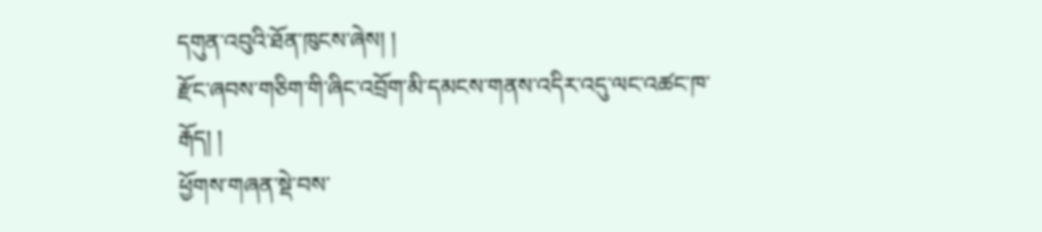དགུན་འབུའི་ཐོན་ཁུངས་ཞེས། །
རྫོང་ཞབས་གཅིག་གི་ཞིང་འབྲོག་མི་དམངས་གནས་འདིར་འདུ་ལང་འཚང་ཁ་རྒོད། །
ཕྱོགས་གཞན་སྡེ་བས་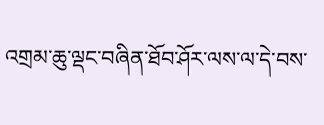འགྲམ་ཆུ་ལྡང་བཞིན་ཐོབ་ཤོར་ལས་ལ་དེ་བས་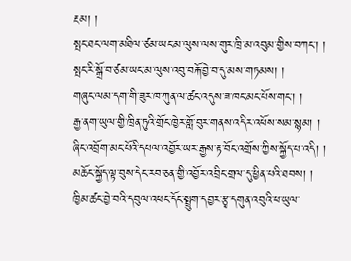རྔམ། །
སྤང་ཐང་ལག་མཐིལ་ཙམ་ཡང་མ་ལུས་ལས་གུར་ཁྲི་མ་འབུམ་གྱིས་བཀང་། །
སྤང་རི་སྒྲོ་བ་ཙམ་ཡང་མ་ལུས་འབུ་བརྐོ་བྱེ་བ་དུ་མས་གཏམས། །
གཞུང་ལམ་དག་གི་ཟུར་ཁ་ཀུན་ལ་ཚང་འདུས་ཟ་ཁང་མང་པོས་གང་། །
རྒྱ་ནག་ཡུལ་གྱི་ཁྲིན་ཏུའི་གྲོང་ཁྱེར་གློ་བུར་གནས་འདིར་འཕོས་སམ་སྙམ། །
ཞིང་འབྲོག་མང་པོའི་དཔལ་འབྱོར་ཡར་རྒྱས་རྟ་བོང་འགྲོས་ཀྱིས་སྐྱོད་པ་འདི། །
མཆོང་སྐྱོད་ལྟ་བུས་དེང་རབ་ཅན་གྱི་འབྱོར་འབྲིང་གྲལ་དུ་ཕྱིན་པའི་ཐབས། །
ཁྱིམ་ཚང་བྱེ་བའི་དབུལ་འཕང་དོང་སྤྲུག་དབྱར་རྩྭ་དགུན་འབུའི་ཕ་ཡུལ་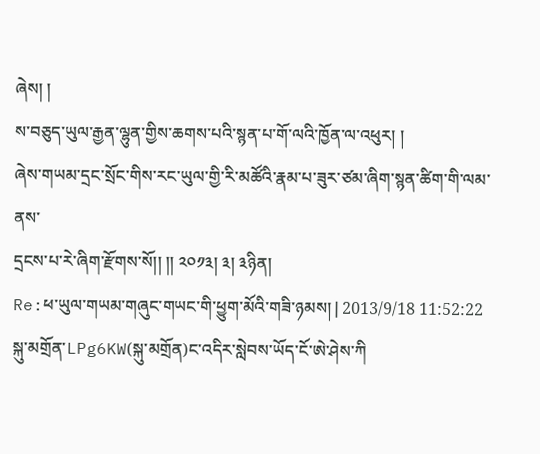ཞེས། །
ས་བཅུད་ཡུལ་རྒྱན་ལྷུན་གྱིས་ཆགས་པའི་སྙན་པ་གོ་ལའི་ཁྱོན་ལ་འཕུར། །
ཞེས་གཡམ་དྲང་སྲོང་གིས་རང་ཡུལ་གྱི་རི་མཚོའི་རྣམ་པ་ཟུར་ཙམ་ཞིག་སྙན་ཚིག་གི་ལམ་ནས་
དྲངས་པ་རེ་ཞིག་རྫོགས་སོ།། །། ༢༠༡༣། ༣། ༣ཉིན།
Re:ཕ་ཡུལ་གཡམ་གཞུང་གཡང་གི་ཕྱུག་མོའི་གཟི་ཉམས། | 2013/9/18 11:52:22
སྐུ་མགྲོན་LPg6KW(སྐུ་མགྲོན)ང་འདིར་སླེབས་ཡོད་ངོ་ཨེ་ཤེས་ཀི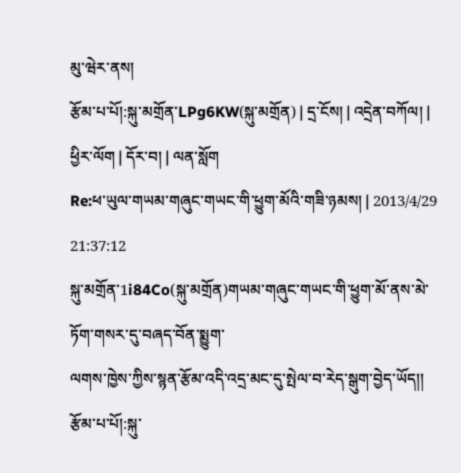མུ་ཝེར་ནས།
རྩོམ་པ་པོ།:སྐུ་མགྲོན་LPg6KW(སྐུ་མགྲོན) | དྲ་ངོས། | འདྲེན་བཀོལ། | ཕྱིར་ལོག | དོར་བ། | ལན་སློག
Re:ཕ་ཡུལ་གཡམ་གཞུང་གཡང་གི་ཕྱུག་མོའི་གཟི་ཉམས། | 2013/4/29 21:37:12
སྐུ་མགྲོན་1i84Co(སྐུ་མགྲོན)གཡམ་གཞུང་གཡང་གི་ཕྱུག་མོ་ནས་མེ་ཏོག་གསར་དུ་བཞད་བོན་སྨྱུག་
ལགས་ཁྱེས་ཀྱིས་སྙན་རྩོམ་འདི་འདྲ་མང་དུ་སྤེལ་བ་རེད་སྒུག་བྱེད་ཡོད།།
རྩོམ་པ་པོ།:སྐུ་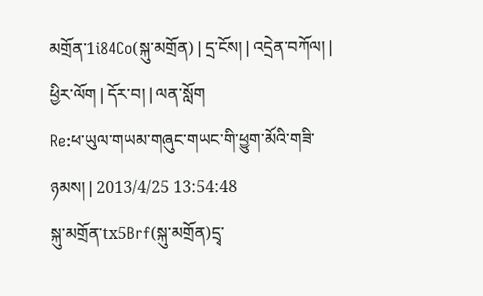མགྲོན་1i84Co(སྐུ་མགྲོན) | དྲ་ངོས། | འདྲེན་བཀོལ། | ཕྱིར་ལོག | དོར་བ། | ལན་སློག
Re:ཕ་ཡུལ་གཡམ་གཞུང་གཡང་གི་ཕྱུག་མོའི་གཟི་ཉམས། | 2013/4/25 13:54:48
སྐུ་མགྲོན་tx5Brf(སྐུ་མགྲོན)དྲྭ་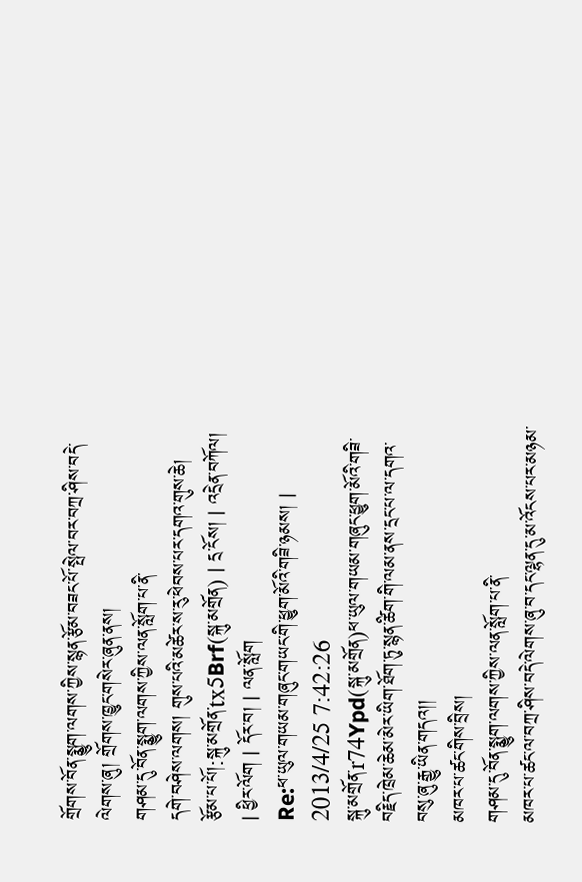གྲོགས་བོན་སྨྱུག་ལགས་ཀྱིས་སྙན་རྩོམ་བཟང་པོ་སྤེལ་བར་བཀྲ་ཤིས་བདེ་ལེགས་ཞུ། གྲོགས་ཁྱུང་གསེར་ཞུན་ནས།
གཤམ་དུ་བོན་སྨྱུག་ལགས་ཀྱིས་ལན་སློག་པ་ནི་
དགེ་བཤེས་ལགས། གུས་པའི་མཚེར་ས་རུ་ཕེབས་པར་དགའ་གུས་ཆེ།
རྩོམ་པ་པོ།:སྐུ་མགྲོན་tx5Brf(སྐུ་མགྲོན) | དྲ་ངོས། | འདྲེན་བཀོལ། | ཕྱིར་ལོག | དོར་བ། | ལན་སློག
Re:ཕ་ཡུལ་གཡམ་གཞུང་གཡང་གི་ཕྱུག་མོའི་གཟི་ཉམས། | 2013/4/25 7:42:26
སྐུ་མགྲོན་r74Ypd(སྐུ་མགྲོན)ཕ་ཡུལ་གཡམ་གཞུང་ཕྱུག་མོའི་གཟི་བརྗིད་ཁྲེམ་ཆེམ་མེར་ཡིག་ཐོག་ཏུ་སྙན་ཚིག་གི་ལམ་ནས་དྲང་པ་ལ་དགའ་བསུ་ཞུ་རྒྱུ་ཡིན་གདའ།།
མཁར་པ་ཚང་གིས་བྲིས།
གཤམ་དུ་བོན་སྨྱུག་ལགས་ཀྱིས་ལན་སློག་པ་ནི་
མཁར་པ་ཚང་ལ་བཀྲ་ཤིས་བདེ་ལེགས་ཞུ་བ་དང་ལྷན་དུ་མ་འོངས་པར་མཉམ་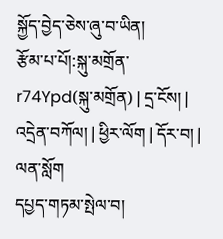སྐྱོད་བྱེད་ཅེས་ཞུ་བ་ཡིན།
རྩོམ་པ་པོ།:སྐུ་མགྲོན་r74Ypd(སྐུ་མགྲོན) | དྲ་ངོས། | འདྲེན་བཀོལ། | ཕྱིར་ལོག | དོར་བ། | ལན་སློག
དཔྱད་གཏམ་སྤེལ་བ།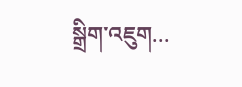སྒྲིག་འཇུག...